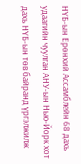НҮБ-ын Ерөнхий Ассамблейн 68 дахь удаагийн чуулган АНУ-ын Нью-Йорк хот дахь НҮБ-ын төв байранд үргэлжилж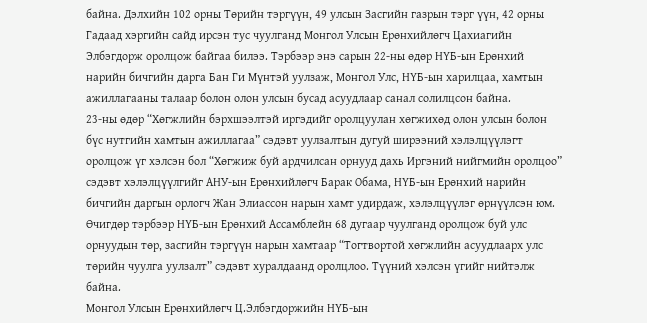байна. Дэлхийн 102 орны Төрийн тэргүүн, 49 улсын Засгийн газрын тэрг үүн, 42 орны Гадаад хэргийн сайд ирсэн тус чуулганд Монгол Улсын Ерөнхийлөгч Цахиагийн Элбэгдорж оролцож байгаа билээ. Тэрбээр энэ сарын 22-ны өдөр НҮБ-ын Ерөнхий нарийн бичгийн дарга Бан Ги Мүнтэй уулзаж, Монгол Улс, НҮБ-ын харилцаа, хамтын ажиллагааны талаар болон олон улсын бусад асуудлаар санал солилцсон байна.
23-ны өдөр “Хөгжлийн бэрхшээлтэй иргэдийг оролцуулан хөгжихөд олон улсын болон бүс нутгийн хамтын ажиллагаа” сэдэвт уулзалтын дугуй ширээний хэлэлцүүлэгт оролцож үг хэлсэн бол “Хөгжиж буй ардчилсан орнууд дахь Иргэний нийгмийн оролцоо” сэдэвт хэлэлцүүлгийг АНУ-ын Ерөнхийлөгч Барак Обама, НҮБ-ын Ерөнхий нарийн бичгийн даргын орлогч Жан Элиассон нарын хамт удирдаж, хэлэлцүүлэг өрнүүлсэн юм. Өчигдөр тэрбээр НҮБ-ын Ерөнхий Ассамблейн 68 дугаар чуулганд оролцож буй улс орнуудын төр, засгийн тэргүүн нарын хамтаар “Тогтвортой хөгжлийн асуудлаарх улс төрийн чуулга уулзалт” сэдэвт хуралдаанд оролцлоо. Түүний хэлсэн үгийг нийтэлж байна.
Монгол Улсын Ерөнхийлөгч Ц.Элбэгдоржийн НҮБ-ын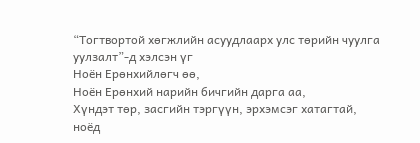“Тогтвортой хөгжлийн асуудлаарх улс төрийн чуулга уулзалт”-д хэлсэн үг
Ноён Ерөнхийлөгч өө,
Ноён Ерөнхий нарийн бичгийн дарга аа,
Хүндэт төр, засгийн тэргүүн, эрхэмсэг хатагтай, ноёд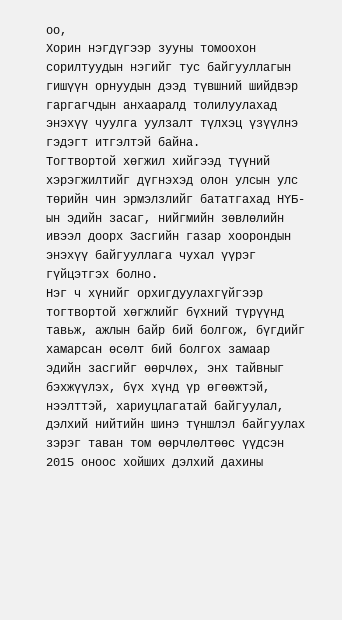оо,
Хорин нэгдүгээр зууны томоохон сорилтуудын нэгийг тус байгууллагын гишүүн орнуудын дээд түвшний шийдвэр гаргагчдын анхааралд толилуулахад энэхүү чуулга уулзалт түлхэц үзүүлнэ гэдэгт итгэлтэй байна.
Тогтвортой хөгжил хийгээд түүний хэрэгжилтийг дүгнэхэд олон улсын улс төрийн чин эрмэлзлийг бататгахад НҮБ-ын эдийн засаг, нийгмийн зөвлөлийн ивээл доорх Засгийн газар хоорондын энэхүү байгууллага чухал үүрэг гүйцэтгэх болно.
Нэг ч хүнийг орхигдуулахгүйгээр тогтвортой хөгжлийг бүхний түрүүнд тавьж, ажлын байр бий болгож, бүгдийг хамарсан өсөлт бий болгох замаар эдийн засгийг өөрчлөх, энх тайвныг бэхжүүлэх, бүх хүнд үр өгөөжтэй, нээлттэй, хариуцлагатай байгуулал, дэлхий нийтийн шинэ түншлэл байгуулах зэрэг таван том өөрчлөлтөөс үүдсэн 2015 оноос хойших дэлхий дахины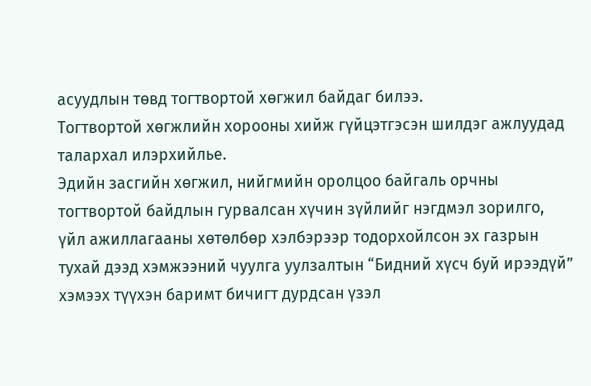асуудлын төвд тогтвортой хөгжил байдаг билээ.
Тогтвортой хөгжлийн хорооны хийж гүйцэтгэсэн шилдэг ажлуудад талархал илэрхийлье.
Эдийн засгийн хөгжил, нийгмийн оролцоо байгаль орчны тогтвортой байдлын гурвалсан хүчин зүйлийг нэгдмэл зорилго, үйл ажиллагааны хөтөлбөр хэлбэрээр тодорхойлсон эх газрын тухай дээд хэмжээний чуулга уулзалтын “Бидний хүсч буй ирээдүй” хэмээх түүхэн баримт бичигт дурдсан үзэл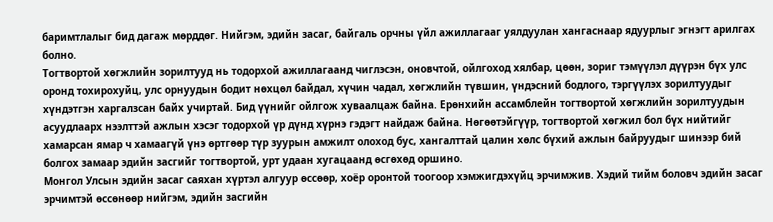баримтлалыг бид дагаж мөрддөг. Нийгэм, эдийн засаг, байгаль орчны үйл ажиллагааг уялдуулан хангаснаар ядуурлыг эгнэгт арилгах болно.
Тогтвортой хөгжлийн зорилтууд нь тодорхой ажиллагаанд чиглэсэн, оновчтой, ойлгоход хялбар, цөөн, зориг тэмүүлэл дүүрэн бүх улс оронд тохирохуйц, улс орнуудын бодит нөхцөл байдал, хүчин чадал, хөгжлийн түвшин, үндэсний бодлого, тэргүүлэх зорилтуудыг хүндэтгэн харгалзсан байх учиртай. Бид үүнийг ойлгож хуваалцаж байна. Ерөнхийн ассамблейн тогтвортой хөгжлийн зорилтуудын асуудлаарх нээлттэй ажлын хэсэг тодорхой үр дүнд хүрнэ гэдэгт найдаж байна. Нөгөөтэйгүүр, тогтвортой хөгжил бол бүх нийтийг хамарсан ямар ч хамаагүй үнэ өртгөөр түр зуурын амжилт олоход бус, хангалттай цалин хөлс бүхий ажлын байруудыг шинээр бий болгох замаар эдийн засгийг тогтвортой, урт удаан хугацаанд өсгөхөд оршино.
Монгол Улсын эдийн засаг саяхан хүртэл алгуур өссөөр, хоёр оронтой тоогоор хэмжигдэхүйц эрчимжив. Хэдий тийм боловч эдийн засаг эрчимтэй өссөнөөр нийгэм, эдийн засгийн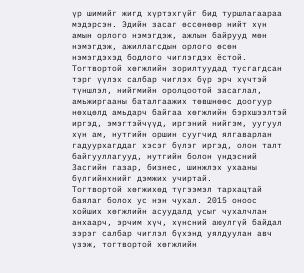үр шимийг жигд хүртэхгүйг бид туршлагаараа мэдэрсэн. Эдийн засаг өссөнөөр нийт хүн амын орлого нэмэгдэж, ажлын байрууд мөн нэмэгдэж, ажиллагсдын орлого өсөн нэмэгдэхэд бодлого чиглэгдэх ёстой. Тогтвортой хөгжлийн зорилтуудад тусгагдсан тэрг үүлэх салбар чиглэх бүр эрч хүчтэй түншлэл, нийгмийн оролцоотой засаглал, амьжиргааны баталгаажих төвшнөөс доогуур нөхцөлд амьдарч байгаа хөгжлийн бэрхшээлтэй иргэд, эмэгтэйчүүд, иргэний нийгэм, уугуул хүн ам, нутгийн оршин суугчид ялгаварлан гадуурхагддаг хэсэг бүлэг иргэд, олон талт байгууллагууд, нутгийн болон үндэсний Засгийн газар, бизнес, шинжлэх ухааны бүлгийнхнийг дэмжих учиртай.
Тогтвортой хөгжихөд түгээмэл тархацтай баялаг болох ус нэн чухал. 2015 оноос хойших хөгжлийн асуудалд усыг чухалчлан анхаарч, эрчим хүч, хүнсний аюулгүй байдал зэрэг салбар чиглэл бүхэнд уялдуулан авч үзэж, тогтвортой хөгжлийн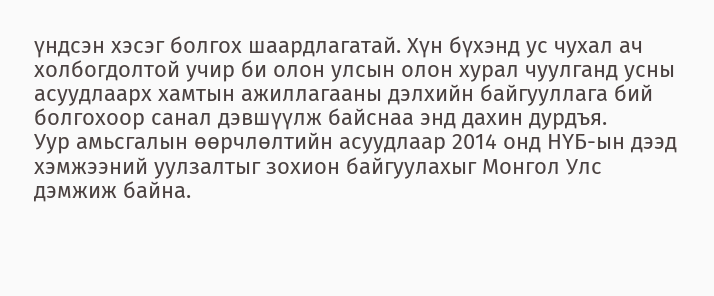үндсэн хэсэг болгох шаардлагатай. Хүн бүхэнд ус чухал ач холбогдолтой учир би олон улсын олон хурал чуулганд усны асуудлаарх хамтын ажиллагааны дэлхийн байгууллага бий болгохоор санал дэвшүүлж байснаа энд дахин дурдъя.
Уур амьсгалын өөрчлөлтийн асуудлаар 2014 онд НҮБ-ын дээд хэмжээний уулзалтыг зохион байгуулахыг Монгол Улс дэмжиж байна.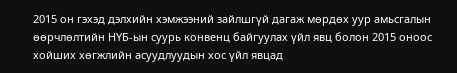2015 он гэхэд дэлхийн хэмжээний зайлшгүй дагаж мөрдөх уур амьсгалын өөрчлөлтийн НҮБ-ын суурь конвенц байгуулах үйл явц болон 2015 оноос хойших хөгжлийн асуудлуудын хос үйл явцад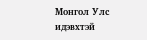Монгол Улс идэвхтэй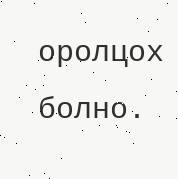оролцох болно.